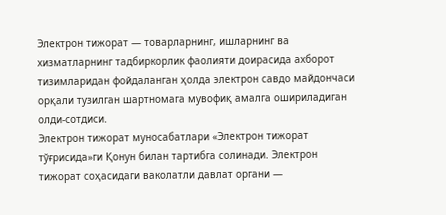Электрон тижорат — товарларнинг, ишларнинг ва хизматларнинг тадбиркорлик фаолияти доирасида ахборот тизимларидан фойдаланган ҳолда электрон савдо майдончаси орқали тузилган шартномага мувофиқ амалга ошириладиган олди-сотдиси.
Электрон тижорат муносабатлари «Электрон тижорат тўғрисида»ги Қонун билан тартибга солинади. Электрон тижорат соҳасидаги ваколатли давлат органи —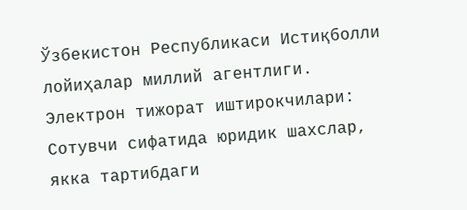Ўзбекистон Республикаси Истиқболли лойиҳалар миллий агентлиги.
Электрон тижорат иштирокчилари:
Сотувчи сифатида юридик шахслар, якка тартибдаги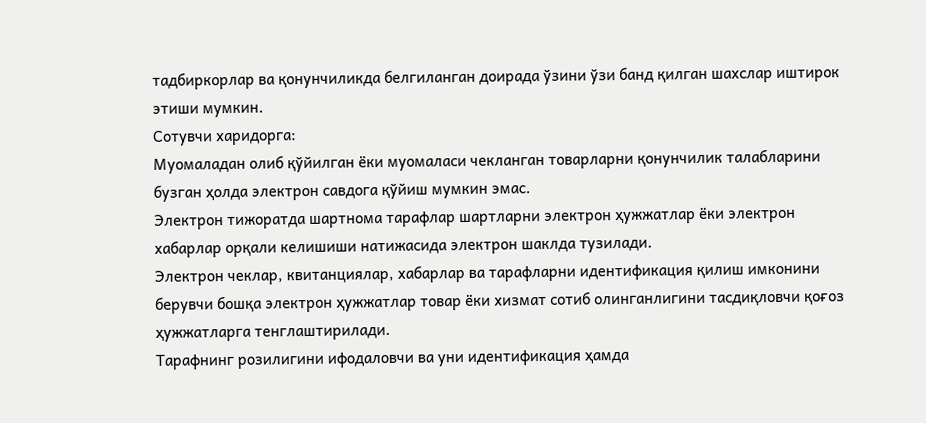тадбиркорлар ва қонунчиликда белгиланган доирада ўзини ўзи банд қилган шахслар иштирок этиши мумкин.
Сотувчи харидорга:
Муомаладан олиб қўйилган ёки муомаласи чекланган товарларни қонунчилик талабларини бузган ҳолда электрон савдога қўйиш мумкин эмас.
Электрон тижоратда шартнома тарафлар шартларни электрон ҳужжатлар ёки электрон хабарлар орқали келишиши натижасида электрон шаклда тузилади.
Электрон чеклар, квитанциялар, хабарлар ва тарафларни идентификация қилиш имконини берувчи бошқа электрон ҳужжатлар товар ёки хизмат сотиб олинганлигини тасдиқловчи қоғоз ҳужжатларга тенглаштирилади.
Тарафнинг розилигини ифодаловчи ва уни идентификация ҳамда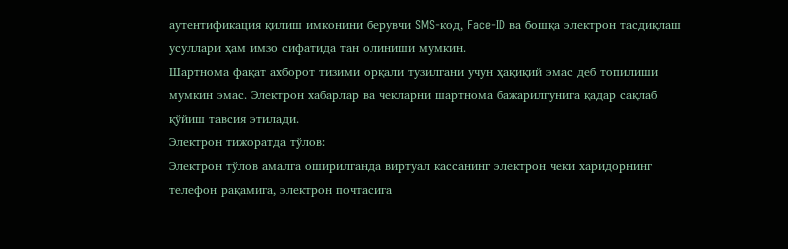аутентификация қилиш имконини берувчи SMS-код, Face-ID ва бошқа электрон тасдиқлаш усуллари ҳам имзо сифатида тан олиниши мумкин.
Шартнома фақат ахборот тизими орқали тузилгани учун ҳақиқий эмас деб топилиши мумкин эмас. Электрон хабарлар ва чекларни шартнома бажарилгунига қадар сақлаб қўйиш тавсия этилади.
Электрон тижоратда тўлов:
Электрон тўлов амалга оширилганда виртуал кассанинг электрон чеки харидорнинг телефон рақамига, электрон почтасига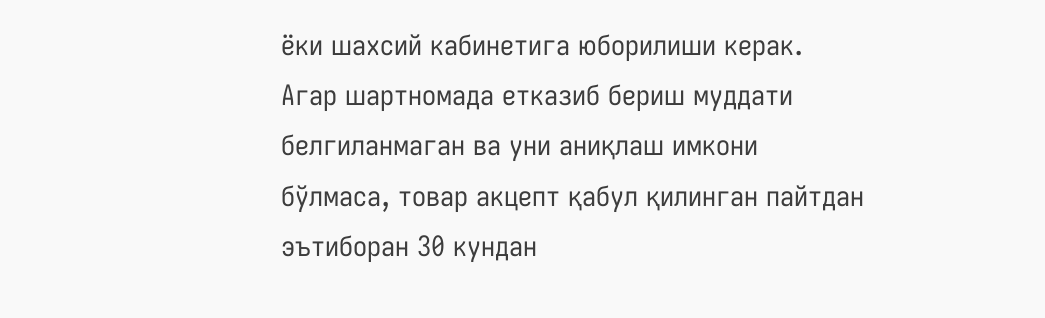ёки шахсий кабинетига юборилиши керак.
Агар шартномада етказиб бериш муддати белгиланмаган ва уни аниқлаш имкони бўлмаса, товар акцепт қабул қилинган пайтдан эътиборан 30 кундан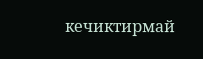кечиктирмай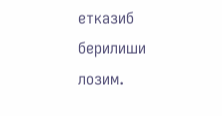етказиб берилиши лозим.